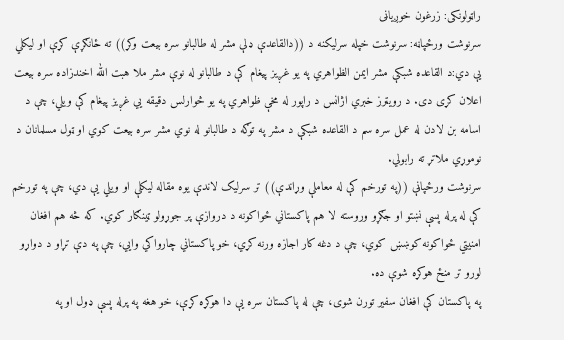راټولونکی: زرغون خوږیاڼی
سرنوشت ورځپاڼه: سرنوشت خپله سرلیکنه د ((دالقاعدې ډلې مشر له طالبانو سره بیعت وکړ)) ته ځانګړې کړې او لیکلي يې دي:د القاعده شبکې مشر ایمن الظواهري په یو غږیز پیغام کې د طالبانو له نوې مشر ملا هبت الله اخندزاده سره بیعت اعلان کړی دی. د رویټرز خبري اژانس د راپور له مخې ظواهري په یو څوارلس دقیقه يي غږیز پیغام کې ویلي، چې د اسامه بن لادن له عمل سره سم د القاعده شبکې د مشر په توګه د طالبانو له نوي مشر سره بیعت کوي او ټول مسلمانان د نوموړي ملاتړ ته رابولي.
سرنوشت ورځپاڼې ((په تورخم کې له معاملې وړاندې)) تر سرلیک لاندې یوه مقاله لیکلې او ويلي يې دي، چې په تورخم کې له پرله پسې نښتو او جګړو وروسته لا هم پاکستاني ځواکونه د دروازې پر جوړولو ټینګار کوي. که څه هم افغان امنیتي ځواکونه کوښښ کوي، چې د دغه کار اجازه ورنه کړي، خو پاکستاني چارواکي وايي، چې په دې تړاو د دواړو لورو تر منځ هوکړه شوې ده.
په پاکستان کې افغان سفیر تورن شوی، چې له پاکستان سره یې دا هوکړه کړې، خو هغه په پرله پسې ډول او په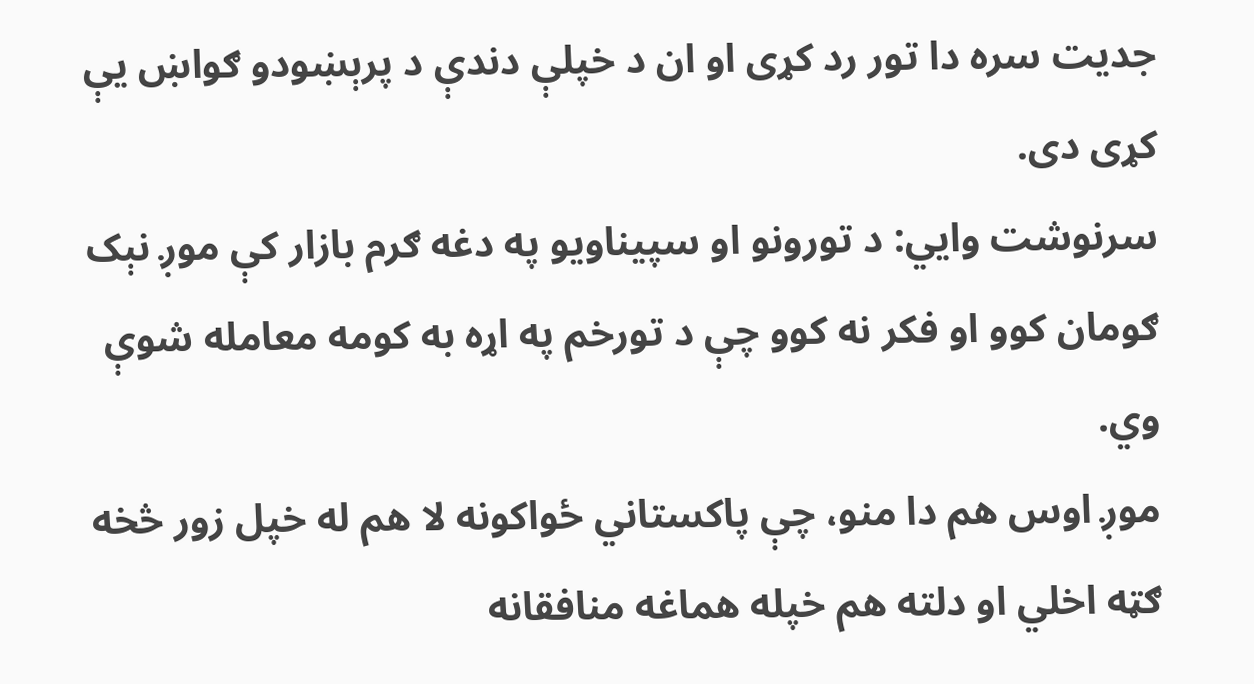جدیت سره دا تور رد کړی او ان د خپلې دندې د پرېښودو ګواښ یې کړی دی.
سرنوشت وايي: د تورونو او سپیناویو په دغه ګرم بازار کې موږ نېک ګومان کوو او فکر نه کوو چې د تورخم په اړه به کومه معامله شوې وي.
موږ اوس هم دا منو، چې پاکستاني ځواکونه لا هم له خپل زور څخه ګټه اخلي او دلته هم خپله هماغه منافقانه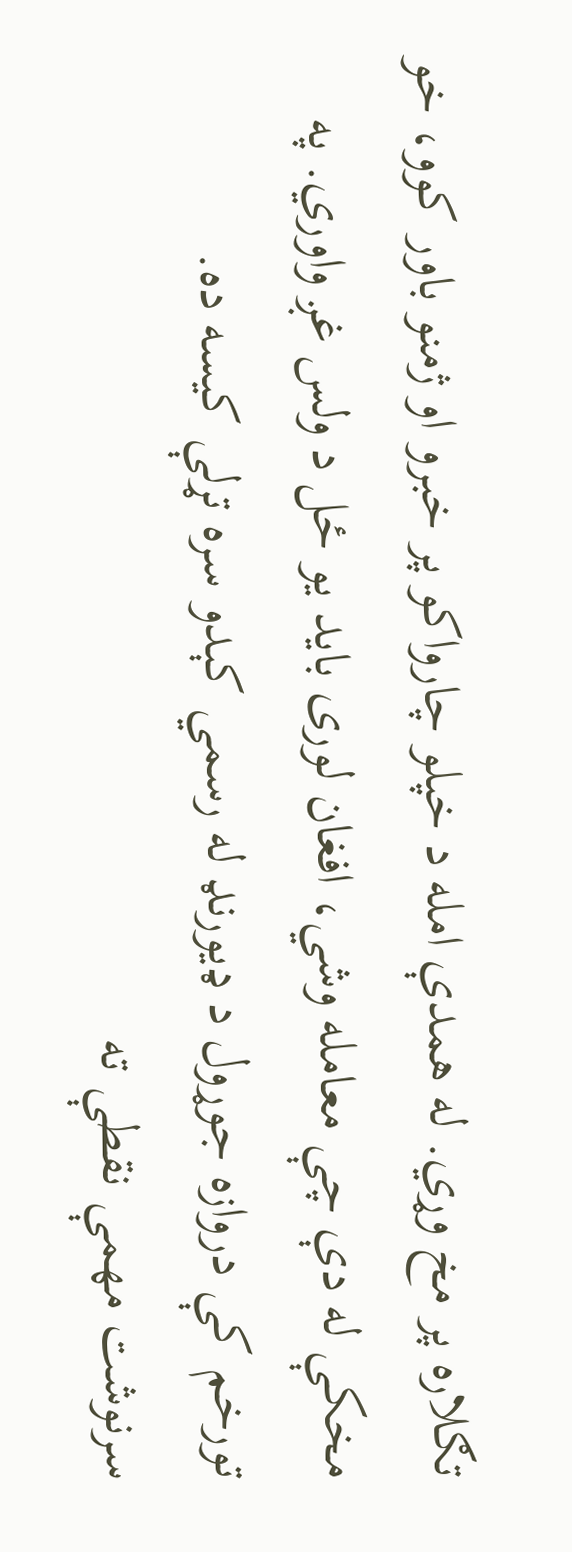تګلاره پر مخ وړي. له همدې امله د خپلو چارواکو پر خبرو او ژمنو باور کوو، خو مخکې له دې چې معامله وشي، افغان لوری باید یو ځل د ولس غږ واوري. په تورخم کې دروازه جوړول د ډیورنډ له رسمي کېدو سره تړلې کیسه ده.
سرنوشت مهمې نقطې ته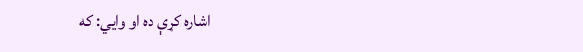اشاره کړې ده او وايي: که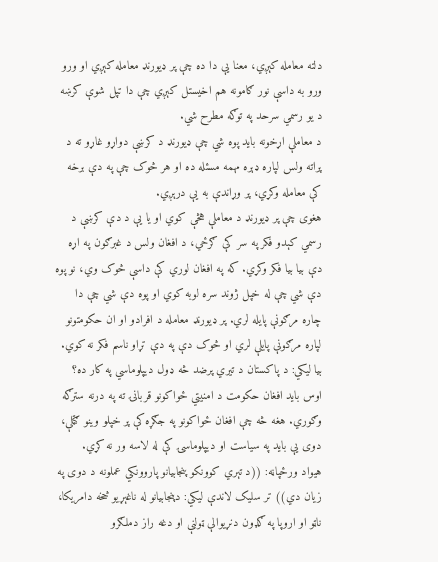دلته معامله کېږي، معنا یې دا ده چې پر ډیورنډ معامله کېږي او ورو ورو به داسې نور ګامونه هم اخیستل کېږي چې دا تپل شوې کرښه د یو رسمي سرحد په توګه مطرح شي.
د معاملې اړخونه باید پوه شي چې ډیورنډ د کرښې دواړو غاړو ته د پراته ولس لپاره ډېره مهمه مسئله ده او هر څوک چې په دې برخه کې معامله وکړي، پر وړاندې به یې درېږي.
هغوی چې پر ډیورنډ د معاملې هڅې کوي او یا یې د دې کرښې د رسمي کېدو فکر په سر کې ګرځي، د افغان ولس د غبرګون په اړه دې بیا بیا فکر وکړي. که په افغان لوري کې داسې څوک وي، نو پوه دې شي چې له خپل ژوند سره لوبه کوي او پوه دې شي چې دا چاره مرګونې پایله لري. پر ډیورنډ معامله د افرادو او ان حکومتونو لپاره مرګونې پایلې لري او څوک دې په دې تړاو ناسم فکر نه کوي.
بیا لیکي: د پاکستان د تیري پرضد څه ډول دیپلوماسي په کار ده؟
اوس باید افغان حکومت د امنیتي ځواکونو قربانۍ ته په درنه سترګه وګوري. هغه څه چې افغان ځواکونو په جګړه کې پر خپلو وینو ګټلې، دوی یې باید په سیاست او دیپلوماسۍ کې له لاسه ور نه کړي.
هیواد ورځپاڼه: ((د تېري كوونكو پنجابيانو پاروونكي عملونه د دوى په زيان دي)) تر سلیک لاندې لیکي: دپنجابيانو له ناغېړيو څخه دامريكا، ناټو او اروپا په ګډون دنړيوالې ټولنې او دغه راز دملګرو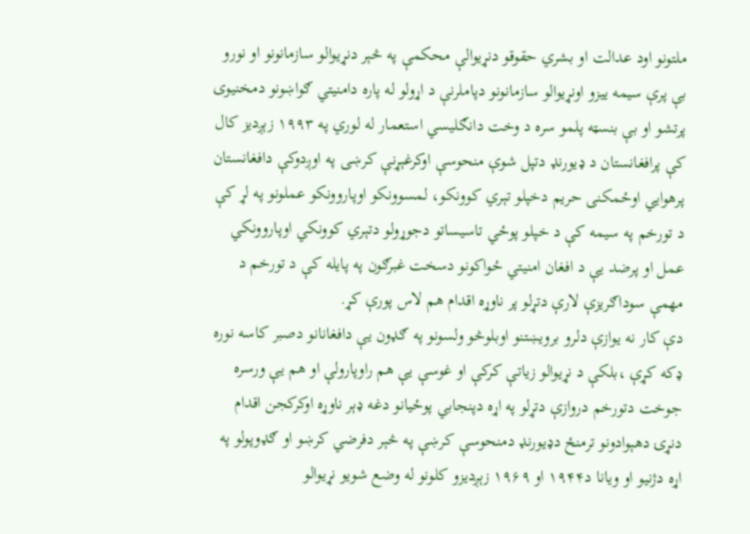ملتونو اود عدالت او بشري حقوقو دنړيوالې محكمې په څېر دنړيوالو سازمانونو او نورو بې پرې سيمه ييزو اونړيوالو سازمانونو دپاملرنې د اړولو له پاره دامنيتي ګواښونو دمخنيوى پرتشو او بې بنسټه پلمو سره د وخت دانګليسي استعمار له لوري په ۱۹۹۳ زېږديز كال كې پرافغانستان د ډيورنډ دتپل شوې منحوسې اوكرغېړنې كرښى په اوږدوكې دافغانستان پرهوايي اوځمكنى حريم دخپلو تېري كوونكو، لمسوونكو اوپاروونكو عملونو په لړ كې د تورخم په سيمه كې د خپلو پوځي تاسيساتو دجوړولو دتېري كوونكي اوپاروونكي عمل او پرضد يې د افغان امنيتي ځواكونو دسخت غبرګون په پايله كې د تورخم د مهمې سوداګريزې لارې دتړلو پر ناوړه اقدام هم لاس پورې كړ.
دې کار نه يوازې دلرو برويښتنو اوبلوڅو ولسونو په ګډون يې دافغانانو دصبر كاسه نوره ډكه كړې ،بلكې د نړيوالو زياتې كركې او غوسې يې هم راوپارولې او هم يې ورسره جوخت دتورخم دروازې دتړلو په اړه دپنجابي پوځيانو دغه ډېر ناوړه اوكركجن اقدام دنړۍ دهېوادونو ترمنځ دډيورنډ دمنحوسې كرښې په څېر دفرضي كرښو او ګډوپولو په اړه دژنيو او ويانا د۱۹۴۴ او ۱۹۶۹ زېږديزو كلونو له وضع شويو نړيوالو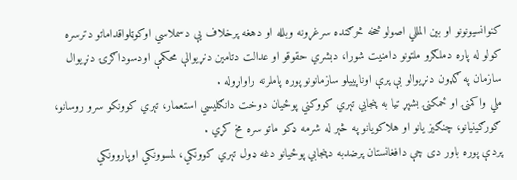كنوانسيونونو او بين المللي اصولو څخه څرګنده سرغړونه وبلله او دهغه پرخلاف يې دسملاسي اوكوټلواقداماتو دترسره كولو له پاره دملګرو ملتونو دامنيت شورا، دبشري حقوقو او عدالت دتامين دنړيوالې محكمې اودسوداګرۍ دنړيوال سازمان په ګډون دنړيوالو بې پرې اوناپييلو سازمانونو پوره پاملرنه راواړوله .
ملي واكمنۍ او ځمكنۍ بشپړ تيا به پنجابي تېري كووكني پوځيان دوخت دانګليسي استعمار، تېري كوونكو سرو روسانو، ګورګينيانو، چنګيز يانو او هلاكويانو په څېر له شرمه ډكو ماتو سره مخ كړي .
پردې پوره باور دى چې دافغانستان پرضدبه دپنجابي پوځيانو دغه ډول تېري كوونكي، لمسوونكي اوپاروونكي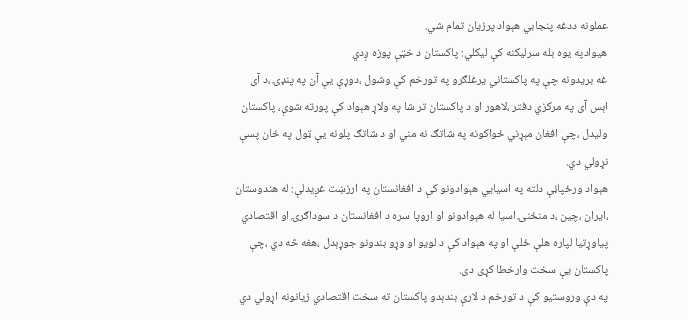عملونه ددغه پنجابي هېواد پرزيان تمام شي.
هیوادپه یوه بله سرلیکنه کې لیکلي: پاکستان د خټې پوزه ږدي
غه بريدونه چې په پاكستاني يرغلګرو په تورخم كې وشول ،دوړې يې آن په پنډۍ ،د آى اېس آى په مركزي دفتر ،لاهور او د پاكستان تر شا په ولاړ هېواد كې پورته شوې، پاكستان وليدل ،چې افغان مېړني ځواكونه په شاتګ نه مني او د شاتګ پلونه يې ټول په ځان پسې نړولي دي.
هېواد ورځپاڼې دلته په اسیایي هېوادونو کې د افغانستان په ارزښت غږیدلې: له هندوستان ،ايران ،چين ،د منځنۍ اسيا له هېوادونو او اروپا سره د افغانستان د سوداګرۍ او اقتصادي پياوړتيا لپاره هلې ځلې او په هېواد كې د لويو او وړو بندونو جوړېدل ،هغه څه دي ،چې پاكستان يې سخت وارخطا كړى دى.
په دې وروستيو كې د تورخم د لارې بندېدو پاكستان ته سخت اقتصادي زيانونه اړولي دي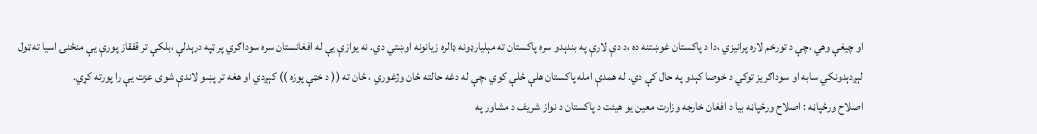او چيغې وهي ،چې د تورخم لاره پرانيزي ،دا د پاكستان غوښتنه ده ،د دې لارې په بندېدو سره پاكستان ته مېليارډونه ډالره زيانونه اوښتي دي. نه يوازې يې له افغانستان سره سوداګري پر ټپه درېدلې ،بلكې تر قفقاز پورې يې منځنۍ اسيا ته ټول لېږدېدونكي سابه او سوداګريز توكي د خوصا كېدو په حال كې دي. له همدې امله پاكستان هلې ځلې كوي ،چې له دغه حالته ځان وژغوري ، ځان ته (( د خټې پوزه )) كېږدي او هغه تر پښو لاندې شوى عزت يې را پورته كړي.
اصلاح ورځپاڼه : اصلاح ورځپاڼه بیا د افغان خارجه وزارت معین یو هیئت د پاکستان د نواز شریف د مشاور په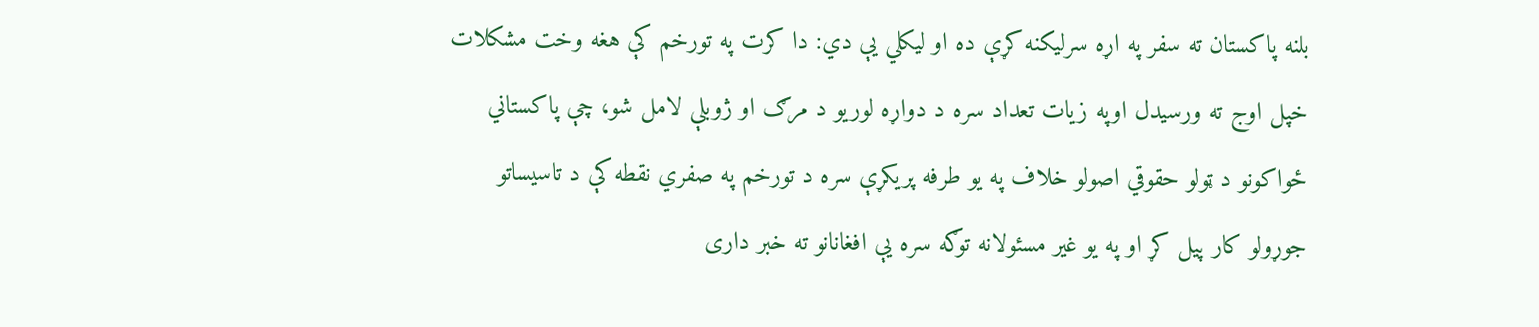بلنه پاکستان ته سفر په اړه سرلیکنه کړې ده او لیکلي یې دي: دا کرت په تورخم کې هغه وخت مشکلات خپل اوج ته ورسیدل اوپه زیات تعداد سره د دواړه لوریو د مرګ او ژوبلې لامل شو، چې پاکستاني ځواکونو د ټولو حقوقي اصولو خلاف په یو طرفه پریکړې سره د تورخم په صفري نقطه کې د تاسیساتو جوړولو کار پيل کړ او په یو غیر مسئولانه توګه سره یې افغانانو ته خبر داری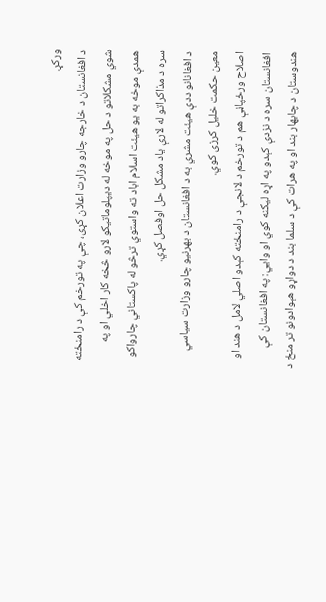ورکړ.
د افغانستان د خارجه چارو وزارت اعلان کړی، چې په تورخم کې د رامنځته شوي مشکلاتو د حل په موخه له دیپلوماتیکو لارو څخه کار اخلي او په همدې موخه به یو هیئت اسلام اباد ته واستوي ترڅو له پاکستاني چارواکو سره د مذاکراتو له لارې یاد مشکل حل اوفصل کړي.
د افغانانو ددې هیئت مشري به د افغانستان د بهرنیو چارو وزارت سیاسي معین حکمت خلیل کرزی کوي.
اصلاح ورځپاڼې هم د تورخم د لانجې د رامنځته کېدو اصلي لامل د هند او افغانستان سره د نزدې کېدو په اړه لیکنه کوي او وايي: په افغانستان کې هندوستان د چابهار بند او په هرات کې د سلما بند د دواړو هېوادونو تر منځ د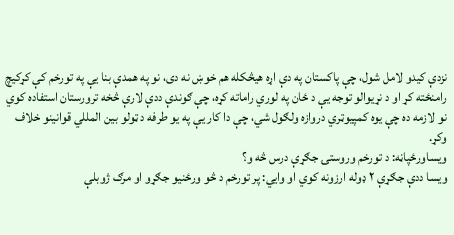نزدې کیدو لامل شول، چې پاکستان په دې اړه هیڅکله هم خوښ نه دی، نو په همدې بنا یې په تورخم کې کړکیچ رامنځته کړ او د نړیوالو توجه یې د ځان په لوري راماته کړه، چې ګوندې ددې لارې څخه ترورستان استفاده کوي نو لازمه ده چې یوه کمپیوټري دروازه ولګول شي، چې دا کار يې په یو طرفه د ټولو بین المللي قوانینو خلاف وکړ.
ویساورځپاڼه: د تورخم وروستۍ جګړې درس څه و؟
ویسا ددې جګړې ۲ ډوله ارزونه کوي او وايي: پر تورخم د څو ورځنیو جګړو او مرګ ژوبلې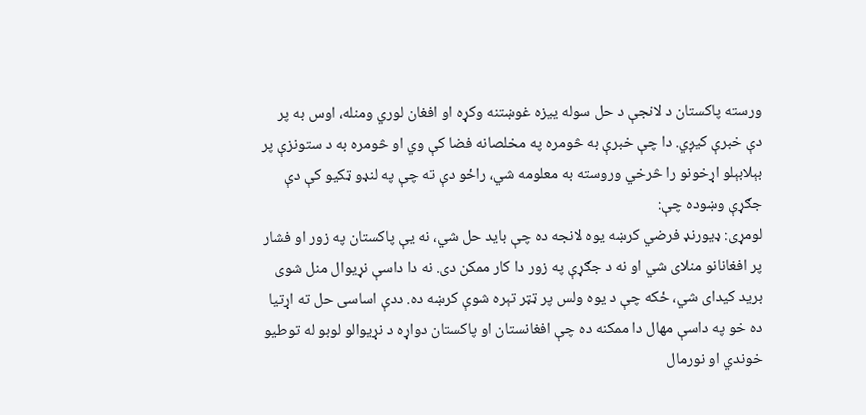ورسته پاکستان د لانجې د حل سوله ییزه غوښتنه وکړه او افغان لوري ومنله، اوس به پر دې خبرې کیږي. دا چې خبرې به څومره په مخلصانه فضا کې وي او څومره به د ستونزې پر بېلابېلو اړخونو را څرخي وروسته به معلومه شي، راځو دې ته چې په لنډو ټکیو کې دې جګړې وښوده چې:
لومړی: ډیورنډ فرضي کرښه یوه لانجه ده چې باید حل شي، نه یې پاکستان په زور او فشار پر افغانانو منلای شي او نه د جګړې په زور دا کار ممکن دی. نه دا داسې نړیوال منل شوی برید کیدای شي، ځکه چې د یوه ولس پر ټټر تېره شوې کرښه ده. ددې اساسی حل ته اړتیا ده خو په داسې مهال دا ممکنه ده چې افغانستان او پاکستان دواړه د نړیوالو لوبو له توطیو خوندي او نورمال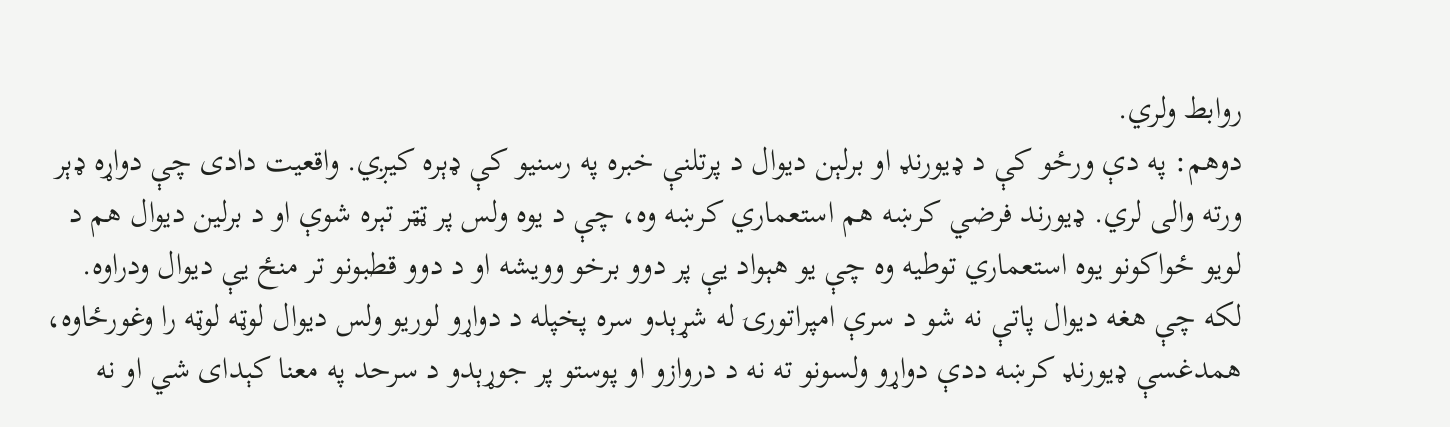روابط ولري.
دوهم: په دې ورځو کې د ډیورنډ او برلېن دیوال د پرتلنې خبره په رسنیو کې ډېره کیږي. واقعیت دادی چې دواړه ډېر ورته والی لري. ډیورند فرضي کرښه هم استعماري کرښه وه، چې د یوه ولس پر ټټر تېره شوې او د برلین دیوال هم د لویو ځواکونو یوه استعماري توطیه وه چې یو هېواد یې پر دوو برخو وویشه او د دوو قطبونو تر منځ یې دیوال ودراوه.
لکه چې هغه دیوال پاتې نه شو د سرې امپراتورۍ له شړېدو سره پخپله د دواړو لوریو ولس دیوال لوټه لوټه را وغورځاوه، همدغسې ډیورنډ کرښه ددې دواړو ولسونو ته نه د دروازو او پوستو پر جوړېدو د سرحد په معنا کېدای شي او نه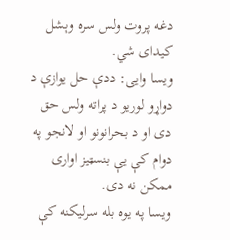دغه پروت ولس سره وېشل کیدای شي.
ویسا وايی: ددې حل یوازې د دواړو لوریو د پراته ولس حق دی او د بحرانونو او لانجو په دوام كې یې بنسټیز اواری ممکن نه دی.
ویسا په یوه بله سرلیکنه کې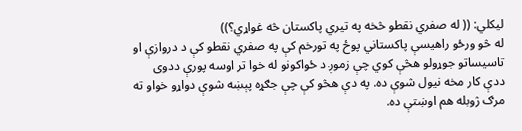لیکلي: (( له صفري نقطو څخه په تیري پاکستان څه غواړي؟))
له څو ورځو راهیسې پاکستاني پوځ په تورخم کې په صفري نقطو کې د دروازې او تاسیساتو جوړولو هڅې کوي چې زموږ د ځواکونو له خوا تر اوسه پورې ددوی ددې کار مخه نیول شوې ده. په دې هڅو کې چې جګړه پېښه شوې دواړو خواو ته مرګ ژوبله هم اوښتې ده.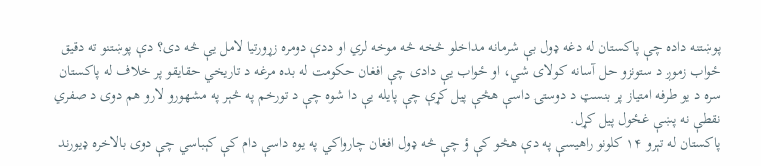پوښتنه داده چې پاکستان له دغه ډول بې شرمانه مداخلو څخه څه موخه لري او ددې دومره زړورتیا لامل یې څه دی؟ دې پوښتنو ته دقیق ځواب زموږ د ستونزو حل آسانه کولای شي، او ځواب یې دادی چې افغان حکومت له بده مرغه د تاریخي حقایقو پر خلاف له پاکستان سره د یو طرفه امتیاز پر بنسټ د دوستۍ داسې هڅې پیل کړې چې پایله یې دا شوه چې د تورخم په څېر په مشهورو لارو هم دوی د صفري نقطې نه پښې غځول پیل کړل.
پاکستان له تېرو ۱۴ کلونو راهیسې په دې هڅو کې ؤ چې څه ډول افغان چارواکي په یوه داسې دام کې کېباسي چې دوی بالاخره ډیورند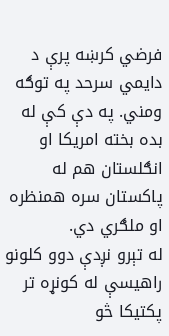فرضي کرښه پرې د دایمي سرحد په توګه ومني. په دې کې له بده بخته امریکا او انګلستان هم له پاکستان سره همنظره او ملګري دي.
له تېرو نږدې دوو کلونو راهیسې له کونړه تر پکتیکا څو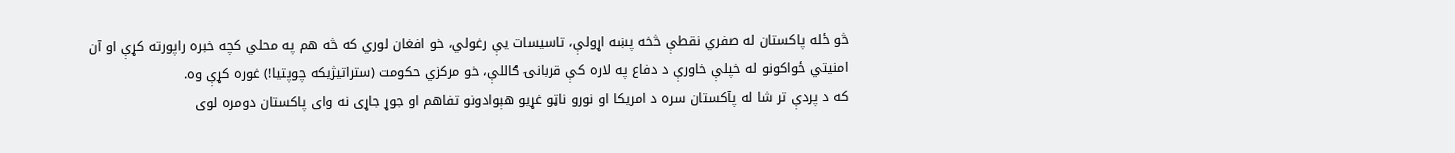څو ځله پاکستان له صفري نقطې څخه پښه اړولې، تاسیسات یې رغولي، خو افغان لوري که څه هم په محلي کچه خبره راپورته کړې او آن امنیتي ځواکونو له خپلې خاورې د دفاع په لاره کې قربانۍ ګاللې، خو مرکزي حکومت (ستراتیژیکه چوپتیا!) غوره کړې وه.
که د پردې تر شا له پآکستان سره د امریکا او نورو ناټو غړیو هېوادونو تفاهم او جوړ جاړی نه وای پاکستان دومره لوی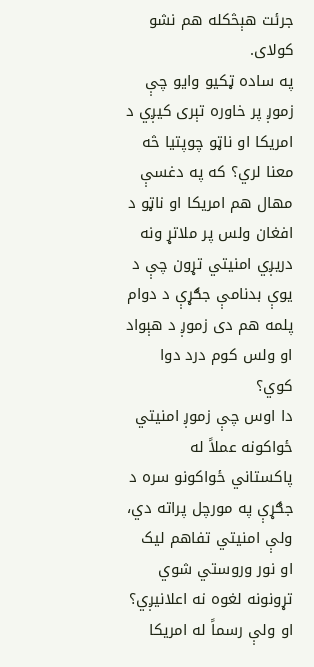جرئت هېڅکله هم نشو کولای.
په ساده ټکیو وایو چې زموږ پر خاوره تېری کیږي د امریکا او ناټو چوپتیا څه معنا لري؟ که په دغسې مهال هم امریکا او ناټو د افغان ولس پر ملاتړ ونه دریږي امنیتي تړون چې د یوې بدنامې جګړې د دوام پلمه هم دی زموږ د هېواد او ولس کوم درد دوا کوي؟
دا اوس چې زموږ امنیتي ځواکونه عملاً له پاکستاني ځواکونو سره د جګړې په مورچل پراته دي، ولې امنیتي تفاهم لیک او نور وروستي شوي تړونونه لغوه نه اعلانیږي؟
او ولې رسماً له امریکا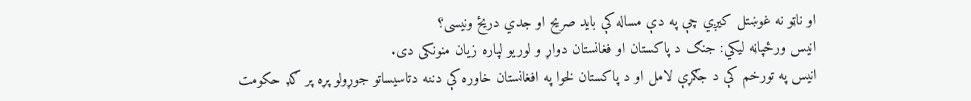او ناټو نه غوښتل کیږي چې په دې مساله کې باید صریح او جدي دریځ ونیسی؟
انیس ورځپاڼه لیکي: جنګ د پاکستان او فغانستان دواړ و لوریو لپاره زیان منونکی دی.
انیس په تورخم کې د جګړې لامل او د پاکستان لخوا په افغانستان خاوره کې دننه دتاسیساتو جوړولو پړه پر ګډ حکومت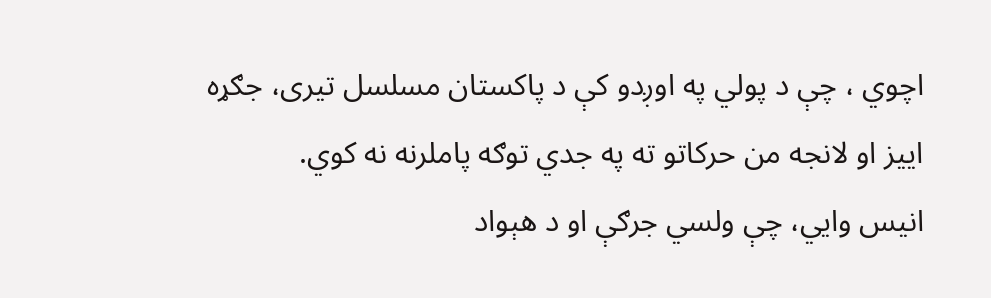اچوي ، چې د پولي په اوږدو کې د پاکستان مسلسل تیری، جګړه اییز او لانجه من حرکاتو ته په جدي توګه پاملرنه نه کوي.
انیس وايي، چې ولسي جرګې او د هېواد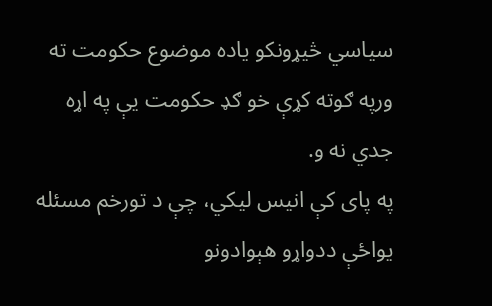سیاسي څيړونکو یاده موضوع حکومت ته ورپه ګوته کړې خو ګډ حکومت یې په اړه جدي نه و.
په پای کې انیس لیکي، چې د تورخم مسئله یواځې ددواړو هېوادونو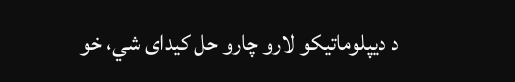د دیپلوماتیکو لارو چارو حل کیدای شي، خو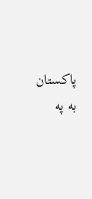پاکستان به په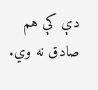دې کې هم صادق نه وي.